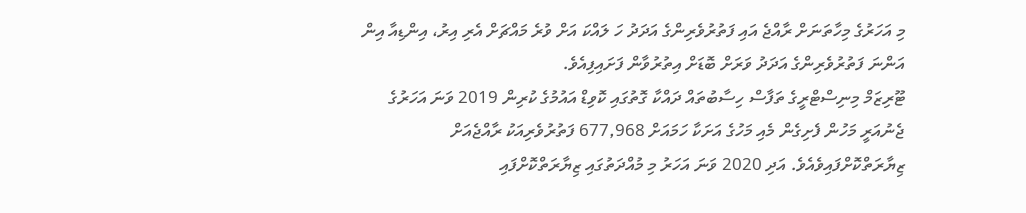މި އަހަރުގެ މިހާތަނަށް ރާއްޖެ އައި ފަތުރުވެރިންގެ އަދަދު ހަ ލައްކަ އަށް ވުރެ މައްޗަށް އެރި އިރު، އިންޑިއާ އިން އަންނަ ފަތުރުވެރިންގެ އަދަދު ވަރަށް ބޮޑަށް އިތުރުވާން ފަށައިފިއެވެ.
ޓޫރިޒަމް މިނިސްޓްރީގެ ތަފާސް ހިސާބުތައް ދައްކާ ގޮތުގައި ކޮވިޑް އައުމުގެ ކުރިން 2019 ވަނަ އަހަރުގެ ޖެނުއަރީ މަހުން ފެށިގެން މެއި މަހުގެ އަށަކާ ހަމައަށް 677,968 ފަތުރުވެރިއަކު ރާއްޖެއަށް ޒިޔާރަތްކޮށްފައިވެއެވެ. އަދި 2020 ވަނަ އަހަރު މި މުއްދަތުގައި ޒިޔާރަތްކޮށްފައި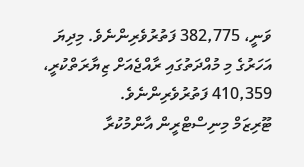ވަނީ، 382,775 ފަތުރުވެރިންނެވެ. މިދިޔަ އަހަރުގެ މި މުއްދަތުގައި ރާއްޖެއަށް ޒިޔާރަތްކުރީ، 410,359 ފަތުރުވެރިންނެވެ.
ޓޫރިޒަމް މިނިސްޓްރީން އާންމުކުރާ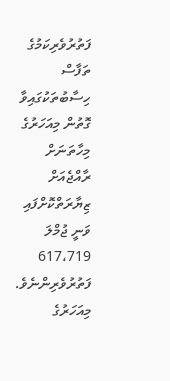ފަތުރުވެރިކަމުގެ ތަފާސް ހިސާބުތަކުގައިވާ ގޮތުން މިއަހަރުގެ މިހާތަނަށް ރާއްޖެއަށް ޒިޔާރަތްކޮށްފައި ވަނީ ޖުމްލަ 617،719 ފަތުރުވެރިންނެވެ.
މިއަހަރުގެ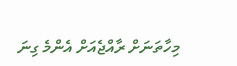މިހާތަނަށް ރާއްޖެއަށް އެންމެ ގިނަ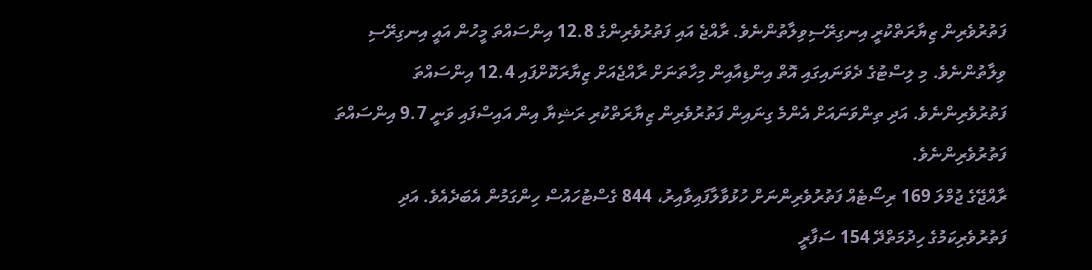ފަތުރުވެރިން ޒިޔާރަތްކުރީ އިނގިރޭސިވިލާތުންނެވެ. ރާއްޖެ އައި ފަތުރުވެރިންގެ 12.8 އިންސައްތަ މީހުން އައީ އިނގިރޭސި ވިލާތުންނެވެ. މި ލިސްޓުގެ ދެވަނައިގައި އޮތް އިންޑިއާއިން މިހާތަނަށް ރާއްޖެއަށް ޒިޔާރަކޮށްފައި 12.4 އިންސައްތަ ފަތުރުވެރިންނެވެ. އަދި ތިންވަނައަށް އެންމެ ގިނައިން ފަތުރުވެރިން ޒިޔާރަތްކުރި ރަޝިޔާ އިން އައިސްފައި ވަނީ 9.7 އިންސައްތަ ފަތުރުވެރިންނެވެ.
ރާއްޖޭގެ ޖުމްލަ 169 ރިސޯޓެއް ފަތުރުވެރިންނަށް ހުޅުވާލާފައިވާއިރު، 844 ގެސްޓުހައުސް ހިންގަމުން އެބަދެއެވެ. އަދި ފަތުރުވެރިކަމުގެ ހިދުމަތްދޭ 154 ސަފާރީ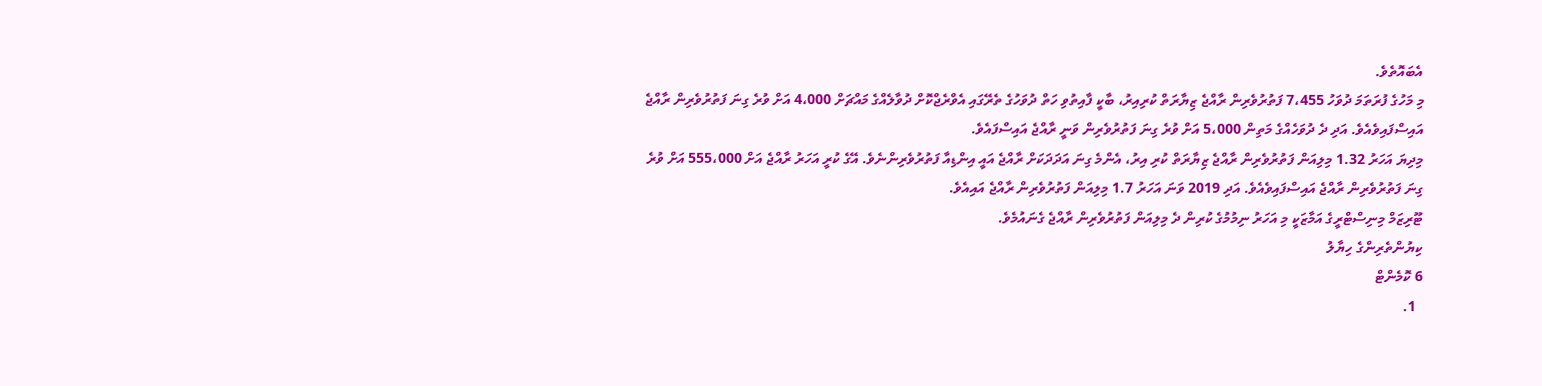އެބައޮތެވެ.
މި މަހުގެ ފުރަތަމަ ދުވަހު 7،455 ފަތުރުވެރިން ރާއްޖެ ޒިޔާރަތް ކުރިއިރު، ބާކީ ފާއިތުވި ހަތް ދުވަހުގެ ތެރޭގައި އެވްރެޖްކޮށް ދުވާލެއްގެ މައްޗަށް 4،000 އަށް ވުރެ ގިނަ ފަތުރުވެރިން ރާއްޖެ އައިސްފައިވެއެވެ. އަދި ދެ ދުވަހެއްގެ މަތިން 5،000 އަށް ވުރެ ގިނަ ފަތުރުވެރިން ވަނީ ރާއްޖެ އައިސްފައެވެ.
މިދިޔަ އަހަރު 1.32 މިލިއަން ފަތުރުވެރިން ރާއްޖެ ޒިޔާރަތް ކުރި އިރު، އެންމެ ގިނަ އަދަދަކަށް ރާއްޖެ އައީ އިންޑިއާ ފަތުރުވެރިންނެވެ. އޭގެ ކުރީ އަހަރު ރާއްޖެ އަށް 555،000 އަށް ވުރެ ގިނަ ފަތުރުވެރިން ރާއްޖެ އައިސްފައިވެއެވެ. އަދި 2019 ވަނަ އަހަރު 1.7 މިލިއަން ފަތުރުވެރިން ރާއްޖެ އައިއެވެ.
ޓޫރިޒަމް މިނިސްޓްރީގެ އަމާޒަކީ މި އަހަރު ނިމުމުގެ ކުރިން ދެ މިލިއަން ފަތުރުވެރިން ރާއްޖެ ގެނައުމެވެ.
ކިޔުންތެރިންގެ ހިޔާލު
6 ކޮމެންޓް
  1.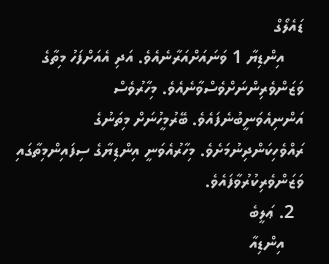ޑައެލޯގް
    އިންޑިޔާ 1 ވަނައަށްއަރާނެއެވެ. އަދި އެއަށްފަހު މިތާގެ ވަޒަންވެރިންނަށްވެސްވާނެއެވެ. މިހާރުވެސް އަންނިއެވަނީބުނެފައެވެ. ބޭރުމީހުނަށް މިތަނުގެ ރައްވެހިކަންދިނުމަށެވެ. މިހާރުއެވަނީ އިންޑިޔާގެ ސިފައިންމިތާގައި ވަޒަންވެރިކުރުވާފައެވެ.
  2. ޢަލީބެ
    އިންޑިއާ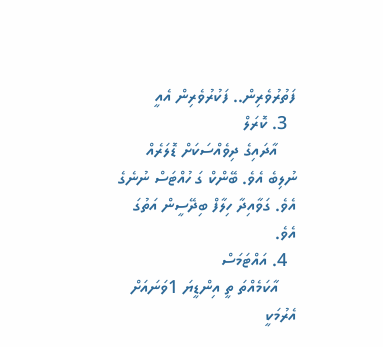ފަތުރުވެރިން.. ފަކުރުވެރިން އެއީ
  3. ކޮރަލް
    އާދައިގެ ދިވެއްސަކަށް ޑޮލަރެއް ނުލިބެ އެވެ. ބޭންކް ގަ ހުއްޓަސް ނުނެގެ އެވެ. ގަވާއިދާ ހިލާފް ބިދޭސީން އަތުގަ އެވެ.
  4. އައްޓަމަސް
    އާކަމެއްތަ ތީ އިންޑީޔަ 1ވަނައަށް އެރުމަކީ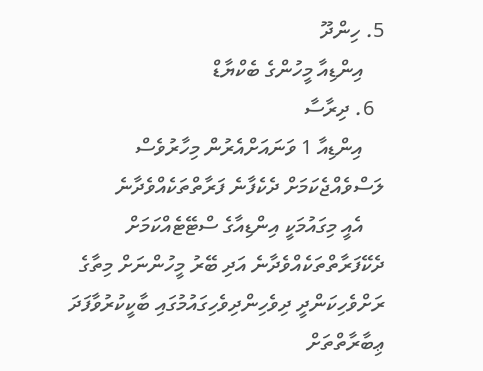5. ހިންދޫ
    އިންޑިއާ މީހުންގެ ބެކްޔާޑް
  6. ދިރާސާ
    އިންޑިއާ 1 ވަނައަށްއެރުން މިހާރުވެސް ލަސްވެއްޖެކަމަށް ދެކެފާނެ ފަރާތްތަކެއްވެދާނެ
    އެއީ މިގައުމަކީ އިންޑިއާގެ ސްޓޭޓެއްކަމަށް ދެކޭފަރާތްތަކެއްވެދާނެ އަދި ބޭރު މީހުންނަށް މިތާގެ ރަށްވެހިކަންދީ ދިވެހިންދިވެހިގައުމުގައި ބާކީކުރުވާފަދަ ޢިބާރާތްތަށް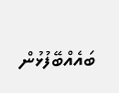ބައެއްބޭފުޅުން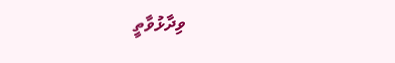ވިދާޅުވާތީ